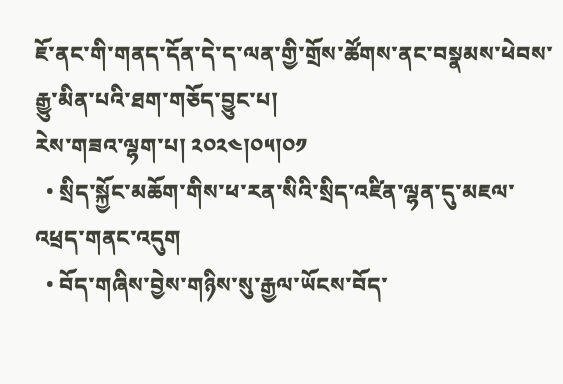ཇོ་ནང་གི་གནད་དོན་དེ་ད་ལན་གྱི་གྲོས་ཚོགས་ནང་བསྣམས་ཕེབས་རྒྱུ་མིན་པའི་ཐག་གཅོད་བྱུང་པ།
རེས་གཟའ་ལྷག་པ། ༢༠༢༤།༠༥།༠༡
  • སྲིད་སྐྱོང་མཆོག་གིས་ཕ་རན་སིའི་སྲིད་འཛིན་ལྷན་དུ་མཇལ་འཕྲད་གནང་འདུག
  • བོད་གཞིས་བྱེས་གཉིས་སུ་རྒྱལ་ཡོངས་བོད་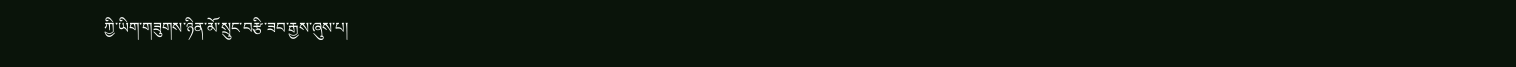ཀྱི་ཡིག་གཟུགས་ཉིན་མོ་སྲུང་བརྩི་ཟབ་རྒྱས་ཞུས་པ།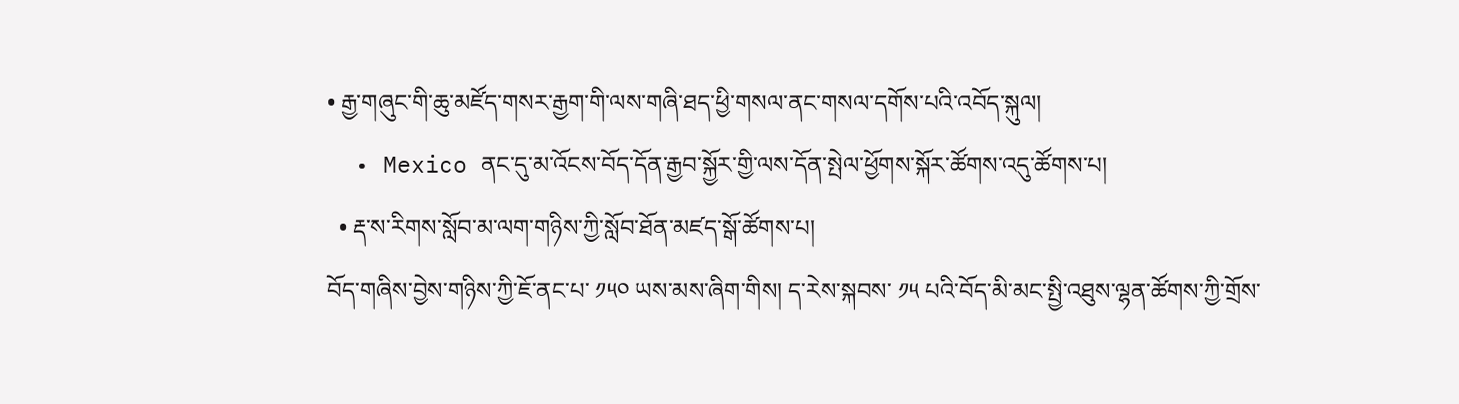• རྒྱ་གཞུང་གི་ཆུ་མཛོད་གསར་རྒྱག་གི་ལས་གཞི་ཐད་ཕྱི་གསལ་ནང་གསལ་དགོས་པའི་འབོད་སྐུལ།
  • Mexico ནང་དུ་མ་འོངས་བོད་དོན་རྒྱབ་སྐྱོར་གྱི་ལས་དོན་སྤེལ་ཕྱོགས་སྐོར་ཚོགས་འདུ་ཚོགས་པ།
  • རྡ་ས་རིགས་སློབ་མ་ལག་གཉིས་ཀྱི་སློབ་ཐོན་མཛད་སྒོ་ཚོགས་པ།
བོད་གཞིས་བྱེས་གཉིས་ཀྱི་ཇོ་ནང་པ་ ༡༥༠ ཡས་མས་ཞིག་གིས། ད་རེས་སྐབས་ ༡༥ པའི་བོད་མི་མང་སྤྱི་འཐུས་ལྷན་ཚོགས་ཀྱི་གྲོས་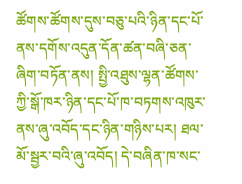ཚོགས་ཚོགས་དུས་བཅུ་པའི་ཉིན་དང་པོ་ནས་དགོས་འདུན་དོན་ཚན་བཞི་ཅན་ཞིག་བཏོན་ནས། སྤྱི་འཐུས་ལྷན་ཚོགས་ཀྱི་སྒོ་ཁར་ཉིན་དང་པོ་ཁ་བཏགས་འཁུར་ནས་ཞུ་འབོད་དང་ཉིན་གཉིས་པར། ཐལ་མོ་སྦྱར་བའི་ཞུ་འབོད། དེ་བཞིན་ཁ་སང་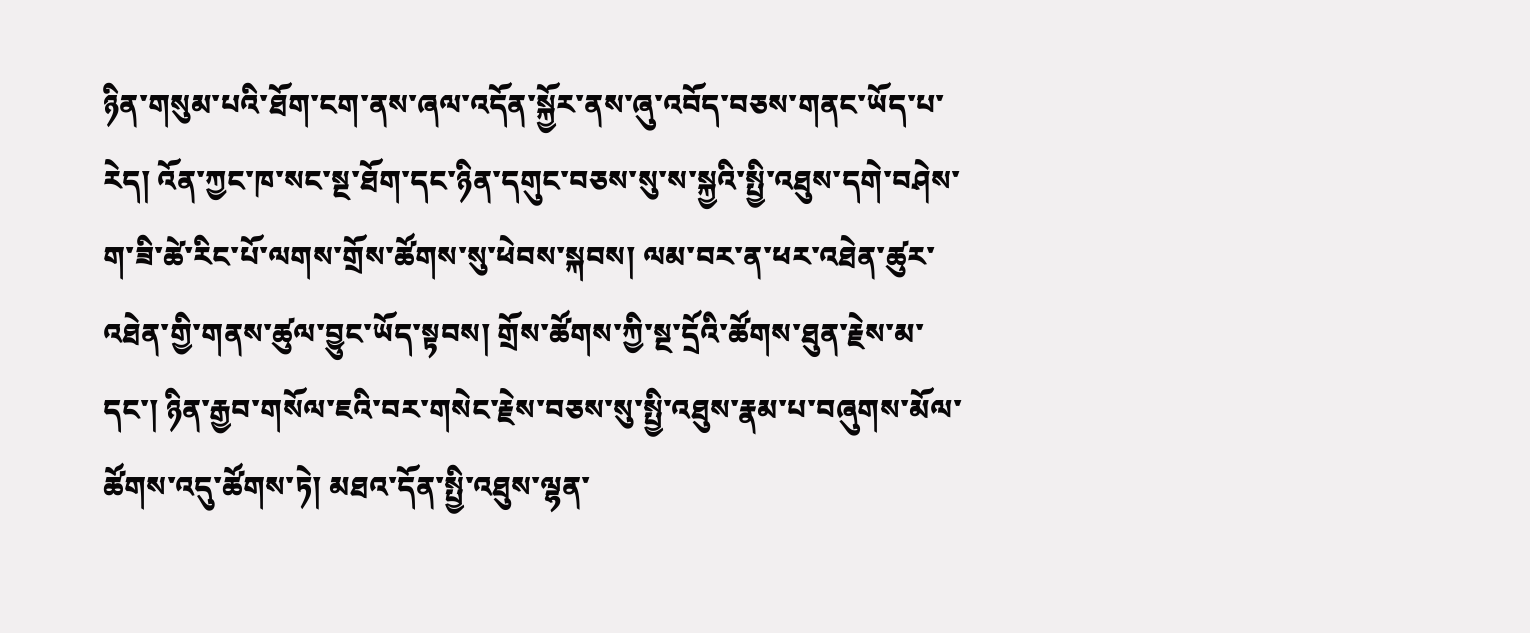ཉིན་གསུམ་པའི་ཐོག་ངག་ནས་ཞལ་འདོན་སྐྱོར་ནས་ཞུ་འབོད་བཅས་གནང་ཡོད་པ་རེད། འོན་ཀྱང་ཁ་སང་སྔ་ཐོག་དང་ཉིན་དགུང་བཅས་སུ་ས་སྐྱའི་སྤྱི་འཐུས་དགེ་བཤེས་ག་ཟི་ཚེ་རིང་པོ་ལགས་གྲོས་ཚོགས་སུ་ཕེབས་སྐབས། ལམ་བར་ན་ཕར་འཐེན་ཚུར་འཐེན་གྱི་གནས་ཚུལ་བྱུང་ཡོད་སྟབས། གྲོས་ཚོགས་ཀྱི་སྔ་དྲོའི་ཚོགས་ཐུན་རྗེས་མ་དང་། ཉིན་རྒྱབ་གསོལ་ཇའི་བར་གསེང་རྗེས་བཅས་སུ་སྤྱི་འཐུས་རྣམ་པ་བཞུགས་མོལ་ཚོགས་འདུ་ཚོགས་ཏེ། མཐའ་དོན་སྤྱི་འཐུས་ལྷན་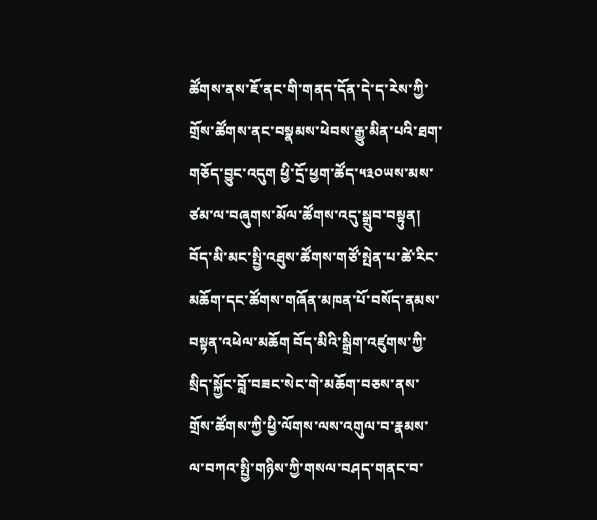ཚོགས་ནས་ཇོ་ནང་གི་གནད་དོན་དེ་ད་རེས་ཀྱི་གྲོས་ཚོགས་ནང་བསྣམས་ཕེབས་རྒྱུ་མིན་པའི་ཐག་གཅོད་བྱུང་འདུག ཕྱི་དྲོ་ཕྱག་ཚོད་༥༣༠ཡས་མས་ཙམ་ལ་བཞུགས་མོལ་ཚོགས་འདུ་སྒྲུབ་བསྟུན། བོད་མི་མང་སྤྱི་འཐུས་ཚོགས་གཙོ་སྤེན་པ་ཚེ་རིང་མཆོག་དང་ཚོགས་གཞོན་མཁན་པོ་བསོད་ནམས་བསྟན་འཕེལ་མཆོག བོད་མིའི་སྒྲིག་འཛུགས་ཀྱི་སྲིད་སྐྱོང་བློ་བཟང་སེང་གེ་མཆོག་བཅས་ནས་གྲོས་ཚོགས་ཀྱི་ཕྱི་ལོགས་ལས་འགུལ་བ་རྣམས་ལ་བཀའ་སྤྱི་གཉིས་ཀྱི་གསལ་བཤད་གནང་བ་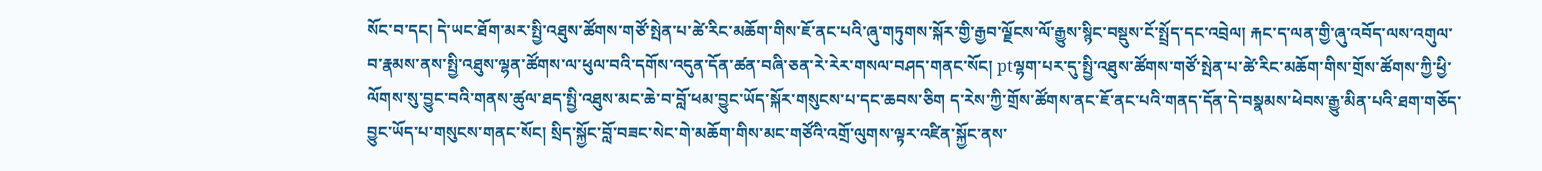སོང་བ་དང། དེ་ཡང་ཐོག་མར་སྤྱི་འཐུས་ཚོགས་གཙོ་སྤེན་པ་ཚེ་རིང་མཆོག་གིས་ཇོ་ནང་པའི་ཞུ་གཏུགས་སྐོར་གྱི་རྒྱབ་ལྗོངས་ལོ་རྒྱུས་སྙིང་བསྡུས་ངོ་སྤྲོད་དང་འབྲེལ། རྐང་ད་ལན་གྱི་ཞུ་འབོད་ལས་འགུལ་བ་རྣམས་ནས་སྤྱི་འཐུས་ལྷན་ཚོགས་ལ་ཕུལ་བའི་དགོས་འདུན་དོན་ཚན་བཞི་ཅན་རེ་རེར་གསལ་བཤད་གནང་སོང། ptལྷག་པར་དུ་སྤྱི་འཐུས་ཚོགས་གཙོ་སྤེན་པ་ཚེ་རིང་མཆོག་གིས་གྲོས་ཚོགས་ཀྱི་ཕྱི་ལོགས་སུ་བྱུང་བའི་གནས་ཚུལ་ཐད་སྤྱི་འཐུས་མང་ཆེ་བ་བློ་ཕམ་བྱུང་ཡོད་སྐོར་གསུངས་པ་དང་ཆབས་ཅིག ད་རེས་ཀྱི་གྲོས་ཚོགས་ནང་ཇོ་ནང་པའི་གནད་དོན་དེ་བསྣམས་ཕེབས་རྒྱུ་མིན་པའི་ཐག་གཅོད་བྱུང་ཡོད་པ་གསུངས་གནང་སོང། སྲིད་སྐྱོང་བློ་བཟང་སེང་གེ་མཆོག་གིས་མང་གཙོའི་འགྲོ་ལུགས་ལྟར་འཛིན་སྐྱོང་ནས་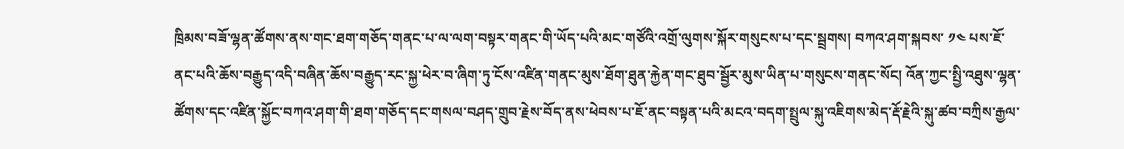ཁྲིམས་བཟོ་ལྷན་ཚོགས་ནས་གང་ཐག་གཅོད་གནང་པ་ལ་ལག་བསྟར་གནང་གི་ཡོད་པའི་མང་གཙོའི་འགྲོ་ལུགས་སྐོར་གསུངས་པ་དང་སྦྲགས། བཀའ་ཤག་སྐབས་ ༡༤ པས་ཇོ་ནང་པའི་ཆོས་བརྒྱུད་འདི་བཞིན་ཆོས་བརྒྱུད་རང་སྐྱ་ཕེར་བ་ཞིག་ཏུ་ངོས་འཛིན་གནང་མུས་ཐོག་ཐུན་རྐྱེན་གང་ཐུབ་སྦྱོར་མུས་ཡིན་པ་གསུངས་གནང་སོང། འོན་ཀྱང་སྤྱི་འཐུས་ལྷན་ཚོགས་དང་འཛིན་སྐྱོང་བཀའ་ཤག་གི་ཐག་གཅོད་དང་གསལ་བཤད་གྲུབ་རྗེས་བོད་ནས་ཕེབས་པ་ཇོ་ནང་བསྟན་པའི་མངའ་བདག་སྤྲུལ་སྐུ་འཇིགས་མེད་རྡོ་རྗེའི་སྐུ་ཚབ་བཀྲིས་རྒྱལ་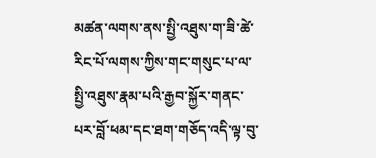མཚན་ལགས་ནས་སྤྱི་འཐུས་ག་ཟི་ཚེ་རིང་པོ་ལགས་ཀྱིས་གང་གསུང་པ་ལ་སྤྱི་འཐུས་རྣམ་པའི་རྒྱབ་སྐྱོར་གནང་པར་བློ་ཕམ་དང་ཐག་གཅོད་འདི་ལྟ་བུ་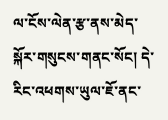ལ་ངོས་ལེན་རྩ་ནས་མེད་སྐོར་གསུངས་གནང་སོང། དེ་རིང་འཕགས་ཡུལ་ཇོ་ནང་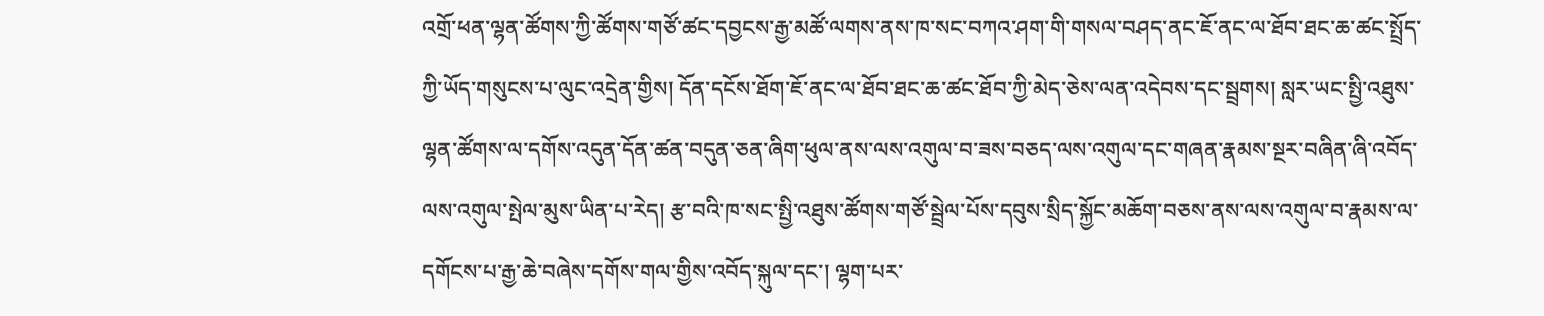འགྲོ་ཕན་ལྷན་ཚོགས་ཀྱི་ཚོགས་གཙོ་ཚང་དབྱངས་རྒྱ་མཚོ་ལགས་ནས་ཁ་སང་བཀའ་ཤག་གི་གསལ་བཤད་ནང་ཇོ་ནང་ལ་ཐོབ་ཐང་ཆ་ཚང་སྤྲོད་ཀྱི་ཡོད་གསུངས་པ་ལུང་འདྲེན་གྱིས། དོན་དངོས་ཐོག་ཇོ་ནང་ལ་ཐོབ་ཐང་ཆ་ཚང་ཐོབ་ཀྱི་མེད་ཅེས་ལན་འདེབས་དང་སྦྲགས། སླར་ཡང་སྤྱི་འཐུས་ལྷན་ཚོགས་ལ་དགོས་འདུན་དོན་ཚན་བདུན་ཅན་ཞིག་ཕུལ་ནས་ལས་འགུལ་བ་ཟས་བཅད་ལས་འགུལ་དང་གཞན་རྣམས་སྔར་བཞིན་ཞི་འབོད་ལས་འགུལ་སྤེལ་མུས་ཡིན་པ་རེད། རྩ་བའི་ཁ་སང་སྤྱི་འཐུས་ཚོགས་གཙོ་སྦྲེལ་པོས་དབུས་སྲིད་སྐྱོང་མཆོག་བཅས་ནས་ལས་འགུལ་བ་རྣམས་ལ་དགོངས་པ་རྒྱ་ཆེ་བཞེས་དགོས་གལ་གྱིས་འབོད་སྐུལ་དང་། ལྷག་པར་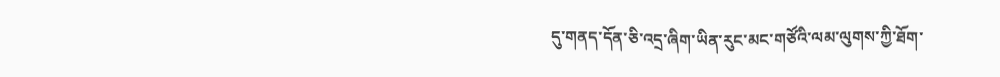དུ་གནད་དོན་ཅི་འདྲ་ཞིག་ཡིན་རུང་མང་གཙོའི་ལམ་ལུགས་ཀྱི་ཐོག་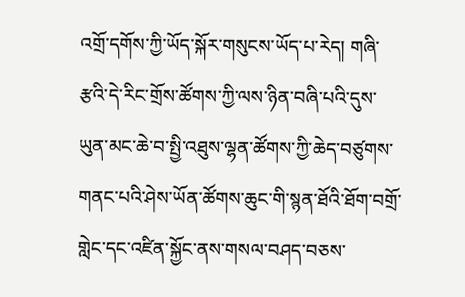འགྲོ་དགོས་ཀྱི་ཡོད་སྐོར་གསུངས་ཡོད་པ་རེད། གཞི་རྩའི་དེ་རིང་གྲོས་ཚོགས་ཀྱི་ལས་ཉིན་བཞི་པའི་དུས་ཡུན་མང་ཆེ་བ་སྤྱི་འཐུས་ལྷན་ཚོགས་ཀྱི་ཆེད་བཙུགས་གནང་པའི་ཤེས་ཡོན་ཚོགས་ཆུང་གི་སྙན་ཐོའི་ཐོག་བགྲོ་གླེང་དང་འཛིན་སྐྱོང་ནས་གསལ་བཤད་བཅས་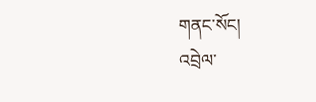གནང་སོང།
འབྲེལ་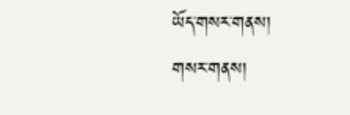ཡོད་གསར་གནས།
གསར་གནས།